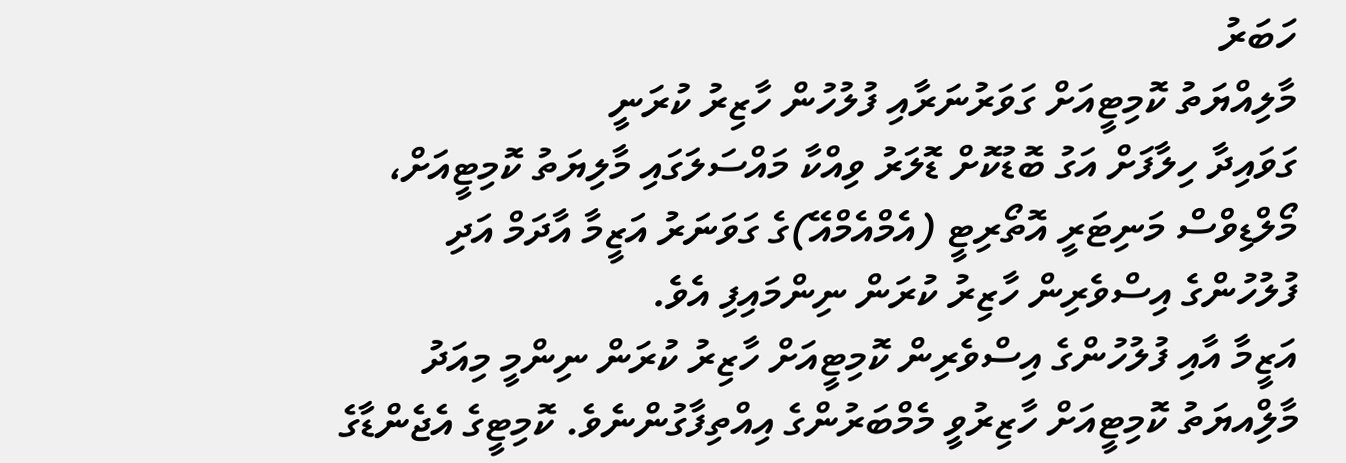ހަބަރު
މާލިއްޔަތު ކޮމިޓީއަށް ގަވަރުނަރާއި ފުލުހުން ހާޒިރު ކުރަނީ
ގަވައިދާ ހިލާފަށް އަގު ބޮޑުކޮށް ޑޮލަރު ވިއްކާ މައްސަލަގައި މާލިޔަތު ކޮމިޓީއަށް، މޯލްޑިވްސް މަނިޓަރީ އޮތޯރިޓީ (އެމްއެމްއޭ)ގެ ގަވަނަރު އަޒީމާ އާދަމް އަދި ފުލުހުންގެ އިސްވެރިން ހާޒިރު ކުރަން ނިންމައިފި އެވެ.
އަޒީމާ އާއި ފުލުހުންގެ އިސްވެރިން ކޮމިޓީއަށް ހާޒިރު ކުރަން ނިންމީ މިއަދު މާލިްއޔަތު ކޮމިޓީއަށް ހާޒިރުވީ މެމްބަރުންގެ އިއްތިފާގުންނެވެ. ކޮމިޓީގެ އެޖެންޑާގެ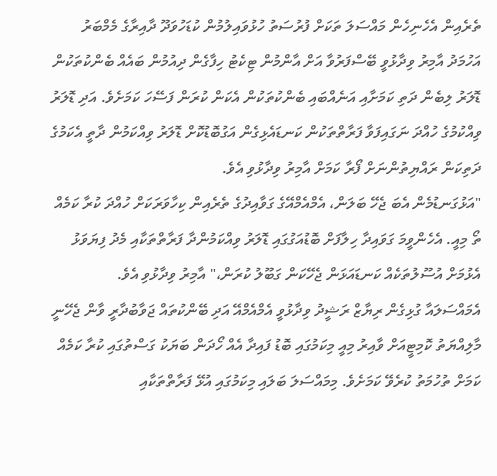ތެރެއިން އެހެނިހެން މައްސަލަ ތަކަށް ފުރުސަތު ހުޅުވައިލުމުން ކުޑަހުވަދޫ ދާއިރާގެ މެމްބަރު އަހުމަދު އާމިރު ވިދާޅުވީ ބޭސްފަރުވާ އަށް އާންމުން ޓިކެޓު ހިފާގެން ދިއުމުން ބައެއް ބެންކުތަކުން ޑޮލަރު ލިބެން ދަތި ކަމަށާއި އަނެއްބައި ބެންކުތަކުން އެކަން ކުރަން ފަސޭހަ ކަމަށެވެ. އަދި ޑޮލަރު ވިއްކުމުގެ ހުއްދަ ނަގައިފަވާ ފަރާތްތަކުން ކަނޑައެޅިގެން އަގުބޮޑުކޮށް ޑޮލަރު ވިއްކަމުން ދާތީ އެކަމުގެ ދަތިކަން ރައްޔިތުންނަށް ފޯރާ ކަމަށް އާމިރު ވިދާޅުވި އެވެ.
"އަޅުގަނޑުމެން އެބަ ޖެހޭ ބަލަން، އެމްއެމްއޭގެ ގަވާއިދުގެ ތެރެއިން ކިހާވަރަކަށް ހުއްދަ ކުރާ ކަމެއް ތޯ މިއީ. އެހެންވީމަ ގަވައިދާ ހިލާފަށް ބޮޑުއަގުގައި ޑޮލަރު ވިއްކަމުންދާ ފަރާތްތަކާއި މެދު ފިޔަވަޅު އެޅުމަށް އުސޫލުތަކެއް ކަނޑައަޅަން ޖެހޭކަން ގަބޫލު ކުރަން،" އާމިރު ވިދާޅުވި އެވެ.
އެމައްސަލައާ ގުޅިގެން ރިޔާޒް ރަޝީދު ވިދާޅުވީ އެމްއެމްއޭ އަދި ބޭންކުތައް ޖަވާބުދާރީ ވާން ޖެހޭނީ މާލިއްޔަތު ކޮމިޓީއަށް ވާއިރު މިއީ މިކަމުގައި ބޮޑު ފައިދާ އެއް ހޯދަން ބަޔަކު ގަސްތުގައި ކުރާ ކަމެއް ކަމަށް ތުހުމަތު ކުރެވޭ ކަމަށެވެ. މިމައްސަލަ ބަލައި މިކަމުގައި އުޅޭ ފަރާތްތަކާއި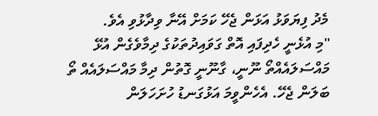މެދު ފިޔަވަޅު އަޅަން ޖެހޭ ކަމަށް އޭނާ ވިދާޅުވި އެވެ.
"މި އުޅެނީ ހެދިފައި އޮތް ގަވައިދުތަކުގެ ދިމާވެގެން އުޅޭ މައްސަލައެއްތޯ ނޫނީ، ގާނޫނީ ގޮތުން ދިމާ މައްސަލައެއް ތޯ ބަލަން ޖެހޭ. އެހެންވީމަ އަޅުގަނޑު ހުށަހަލަން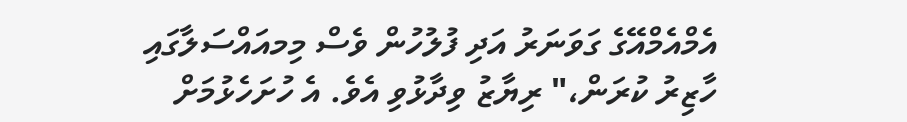އެމްއެމްއޭގެ ގަވަނަރު އަދި ފުލުހުން ވެސް މިމއައްސަލާގައި ހާޒިރު ކުރަން،" ރިޔާޒު ވިދާޅުވި އެވެ. އެ ހުށަހެޅުމަށް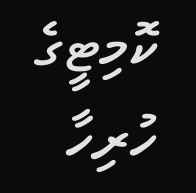ކޮމިޓީގެ ހުރިހާ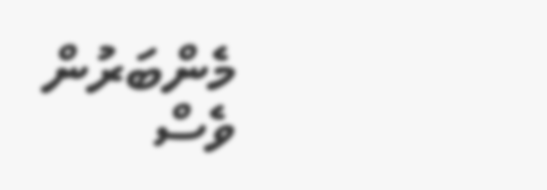މެންބަރުން ވެސް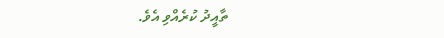ތާއީދު ކުރެއްވި އެވެ.